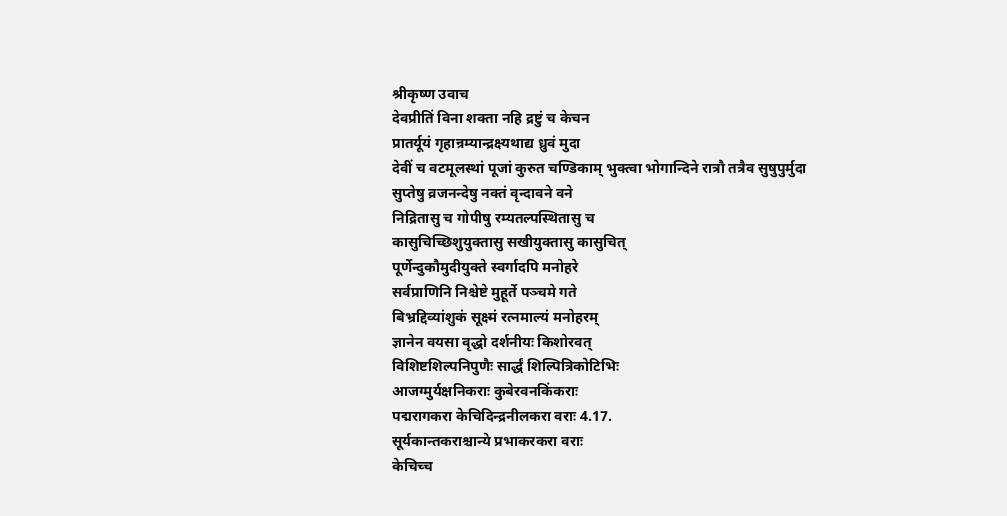श्रीकृष्ण उवाच
देवप्रीतिं विना शक्ता नहि द्रष्टुं च केचन
प्रातर्यूयं गृहान्रम्यान्द्रक्ष्यथाद्य ध्रुवं मुदा
देवीं च वटमूलस्थां पूजां कुरुत चण्डिकाम् भुक्त्वा भोगान्दिने रात्रौ तत्रैव सुषुपुर्मुदा
सुप्तेषु व्रजनन्देषु नक्तं वृन्दावने वने
निद्रितासु च गोपीषु रम्यतल्पस्थितासु च
कासुचिच्छिशुयुक्तासु सखीयुक्तासु कासुचित्
पूर्णेन्दुकौमुदीयुक्ते स्वर्गादपि मनोहरे
सर्वप्राणिनि निश्चेष्टे मुहूर्ते पञ्चमे गते
बिभ्रद्दिव्यांशुकं सूक्ष्मं रत्नमाल्यं मनोहरम्
ज्ञानेन वयसा वृद्धो दर्शनीयः किशोरवत्
विशिष्टशिल्पनिपुणैः सार्द्धं शिल्पित्रिकोटिभिः
आजग्मुर्यक्षनिकराः कुबेरवनकिंकराः
पद्मरागकरा केचिदिन्द्रनीलकरा वराः 4.17.
सूर्यकान्तकराश्चान्ये प्रभाकरकरा वराः
केचिच्च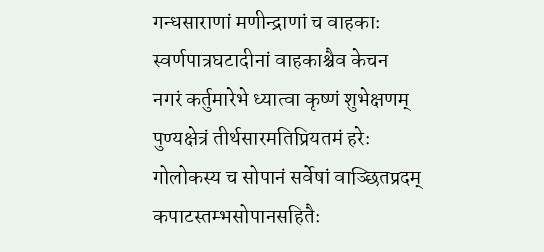गन्धसाराणां मणीन्द्राणां च वाहकाः
स्वर्णपात्रघटादीनां वाहकाश्चैव केचन
नगरं कर्तुमारेभे ध्यात्वा कृष्णं शुभेक्षणम्
पुण्यक्षेत्रं तीर्थसारमतिप्रियतमं हरेः
गोलोकस्य च सोपानं सर्वेषां वाञ्छितप्रदम्
कपाटस्तम्भसोपानसहितैः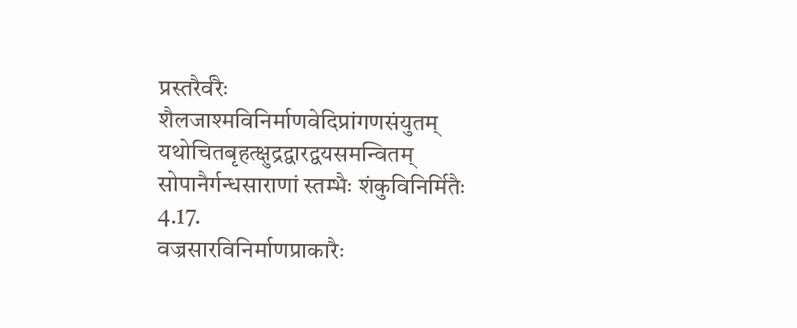प्रस्तरैर्वरैः
शैलजाश्मविनिर्माणवेदिप्रांगणसंयुतम्
यथोचितबृहत्क्षुद्रद्वारद्वयसमन्वितम्
सोपानैर्गन्धसाराणां स्तम्भैः शंकुविनिर्मितैः 4.17.
वज्रसारविनिर्माणप्राकारैः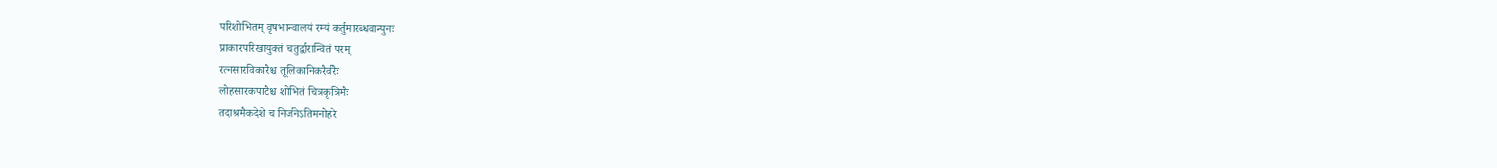परिशोभितम् वृषभान्वालयं रम्यं कर्तुमारब्धवान्पुनः
प्राकारपरिखायुक्तं चतुर्द्वारान्वितं परम्
रत्नसारविकारैश्च तूलिकानिकरैर्वरैः
लोहसारकपाटैश्च शोभितं चित्रकृत्रिमैः
तदाश्रमैकदेशे च निर्जनेऽतिमनोहरे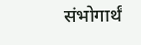संभोगार्थं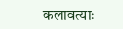कलावत्याः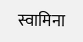स्वामिना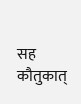सह कौतुकात्